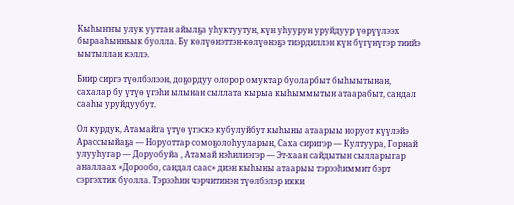Кыһыҥҥы улук ууттан айылҕа уһуктуутун, күн уһуурун уруйдуур үөрүүлээх бырааһынньык буолла. Бу көлүөнэттэн-көлүөнэҕэ тиэрдиллэн күн бүгүнүгэр тиийэ ыытыллан кэллэ.

Биир сиргэ түөлбэлээн, доҕордуу олорор омуктар буоларбыт быһыытынан, сахалар бу үтүө үгэһи ылынан сыллата кырыа кыһыммытын атаарабыт, сандал сааһы уруйдуубут.

Ол курдук, Атамайга үтүө үгэскэ кубулуйбут кыһыны атаарыы норуот күүлэйэ Арассыыйаҕа — Норуоттар сомоҕолоһууларын, Саха сиригэр — Култуура, Горнай улууһугар — Доруобуйа , Атамай нэһилиэгэр — Эт-хаан сайдытын сылларыгар аналлаах «Дорообо, сандал саас» диэн кыһыны атаарыы тэрээһиммит бэрт сэргэхтик буолла. Тэрээһин чэрчитинэн түөлбэлэр икки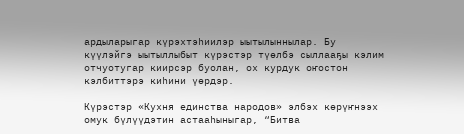ардыларыгар күрэхтэһиилэр ыытылыннылар. Бу күүлэйгэ ыытыллыбыт күрэстэр түөлбэ сыллааҕы кэлим отчуотугар киирсэр буолан, ох курдук оҥостон кэлбиттэрэ киһини үөрдэр.

Күрэстэр «Кухня единства народов» элбэх көрүҥнээх омук бүлүүдэтин астааһыныгар, “Битва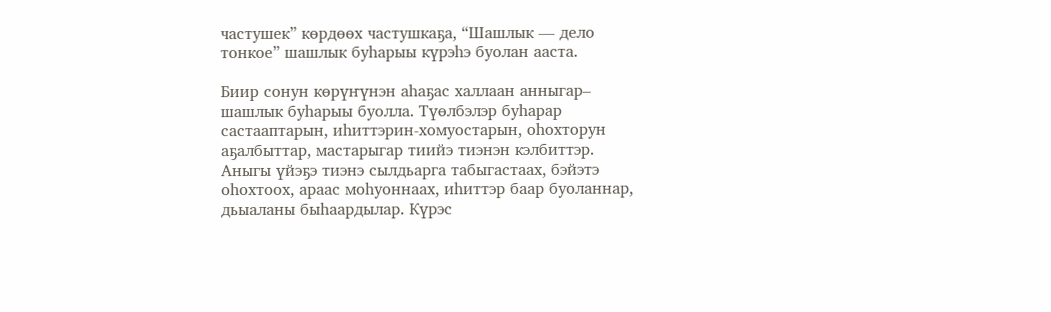частушек” көрдөөх частушкаҕа, “Шашлык — дело тонкое” шашлык буһарыы күрэһэ буолан ааста.

Биир сонун көрүҥүнэн аһаҕас халлаан анныгар– шашлык буһарыы буолла. Түөлбэлэр буһарар састааптарын, иһиттэрин-хомуостарын, оһохторун аҕалбыттар, мастарыгар тиийэ тиэнэн кэлбиттэр. Аныгы үйэҕэ тиэнэ сылдьарга табыгастаах, бэйэтэ оһохтоох, араас моһуоннаах, иһиттэр баар буоланнар, дьыаланы быһаардылар. Күрэс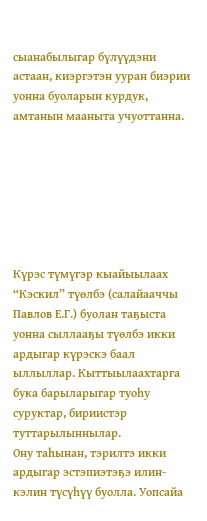сыанабылыгар бүлүүдэни астаан, киэргэтэн ууран биэрии уонна буоларын курдук, амтанын мааныта учуоттанна.







Күрэс түмүгэр кыайыылаах “Кэскил” түөлбэ (салайааччы Павлов Е.Г.) буолан таҕыста уонна сыллааҕы түөлбэ икки ардыгар күрэскэ баал ыллыллар. Кыттыылаахтарга бука барыларыгар туоһу суруктар, бириистэр туттарылыннылар.
Ону таһынан, тэрилтэ икки ардыгар эстэпиэтэҕэ илин-кэлин түсүһүү буолла. Уопсайа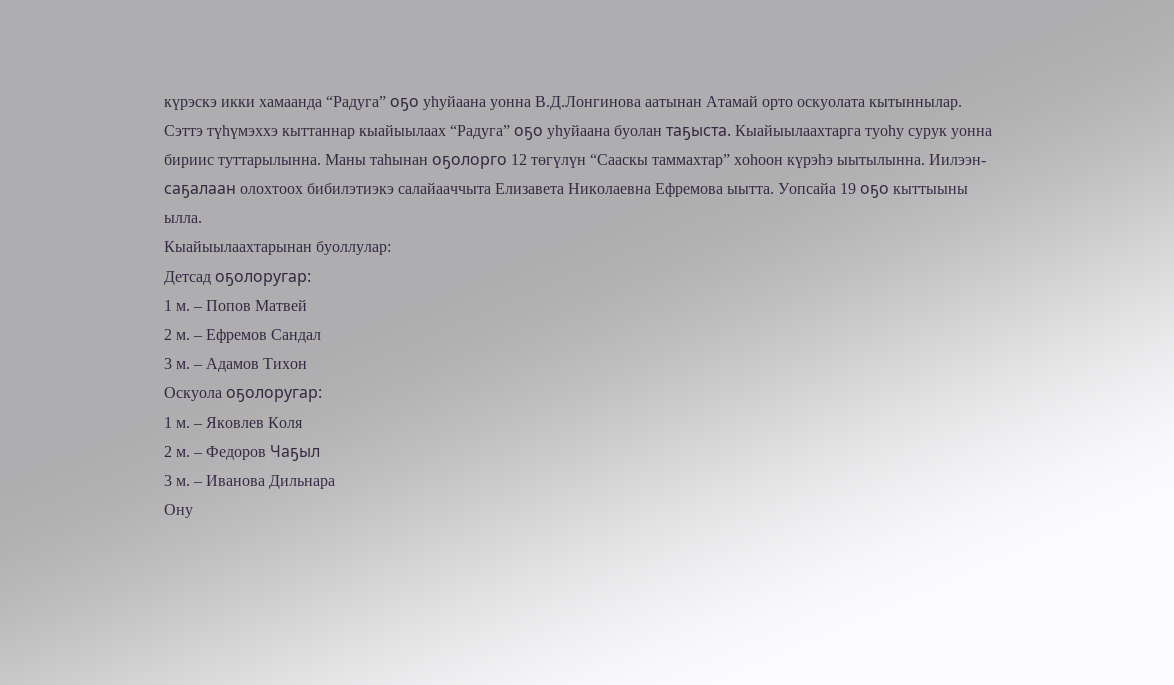күрэскэ икки хамаанда “Радуга” оҕо уһуйаана уонна В.Д.Лонгинова аатынан Атамай орто оскуолата кытыннылар. Сэттэ түһүмэххэ кыттаннар кыайыылаах “Радуга” оҕо уһуйаана буолан таҕыста. Кыайыылаахтарга туоһу сурук уонна бириис туттарылынна. Маны таһынан оҕолорго 12 төгүлүн “Сааскы таммахтар” хоһоон күрэһэ ыытылынна. Иилээн-саҕалаан олохтоох бибилэтиэкэ салайааччыта Елизавета Николаевна Ефремова ыытта. Уопсайа 19 оҕо кыттыыны ылла.
Кыайыылаахтарынан буоллулар:
Детсад оҕолоругар:
1 м. – Попов Матвей
2 м. – Ефремов Сандал
3 м. – Адамов Тихон
Оскуола оҕолоругар:
1 м. – Яковлев Коля
2 м. – Федоров Чаҕыл
3 м. – Иванова Дильнара
Ону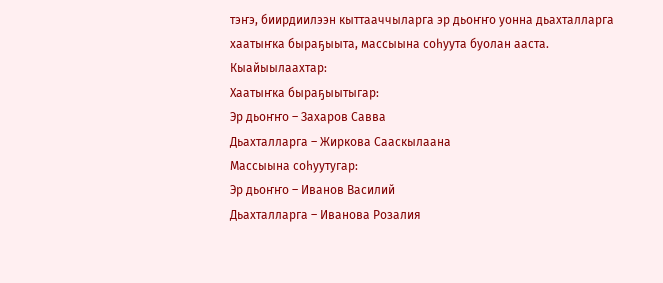тэҥэ, биирдиилээн кыттааччыларга эр дьоҥҥо уонна дьахталларга хаатыҥка быраҕыыта, массыына соһуута буолан ааста.
Кыайыылаахтар:
Хаатыҥка быраҕыытыгар:
Эр дьоҥҥо – Захаров Савва
Дьахталларга – Жиркова Сааскылаана
Массыына соһуутугар:
Эр дьоҥҥо – Иванов Василий
Дьахталларга – Иванова Розалия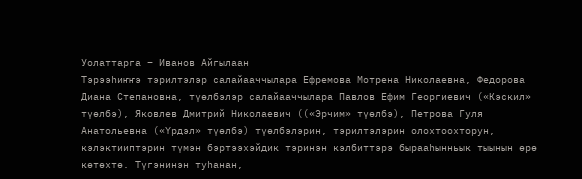Уолаттарга – Иванов Айгылаан
Тэрээһиҥҥэ тэрилтэлэр салайааччылара Ефремова Мотрена Николаевна, Федорова Диана Степановна, түөлбэлэр салайааччылара Павлов Ефим Георгиевич («Кэскил» түөлбэ), Яковлев Дмитрий Николаевич ((«Эрчим» түөлбэ), Петрова Гуля Анатольевна («Үрдэл» түөлбэ) түөлбэлэрин, тэрилтэлэрин олохтоохторун, кэлэктииптэрин түмэн бэртээхэйдик тэринэн кэлбиттэрэ бырааһынньык тыынын өрө көтөхтө. Түгэнинэн туһанан,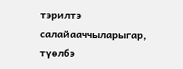тэрилтэ салайааччыларыгар, түөлбэ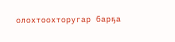олохтоохторугар барҕа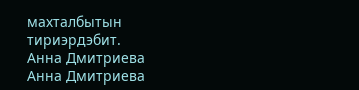махталбытын тириэрдэбит.
Анна Дмитриева
Анна Дмитриева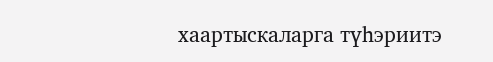хаартыскаларга түһэриитэ